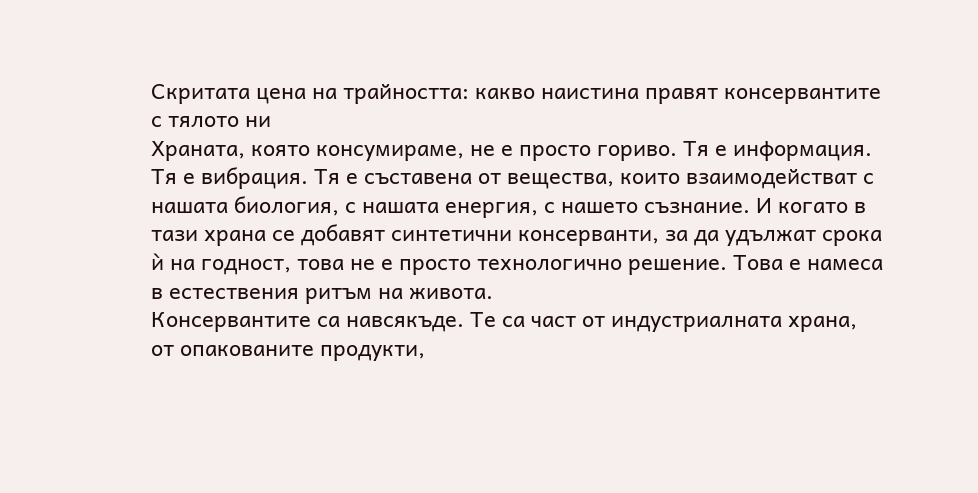Скритата цена на трайността: какво наистина правят консервантите с тялото ни
Храната, която консумираме, не е просто гориво. Тя е информация. Тя е вибрация. Тя е съставена от вещества, които взаимодействат с нашата биология, с нашата енергия, с нашето съзнание. И когато в тази храна се добавят синтетични консерванти, за да удължат срока ѝ на годност, това не е просто технологично решение. Това е намеса в естествения ритъм на живота.
Консервантите са навсякъде. Те са част от индустриалната храна, от опакованите продукти,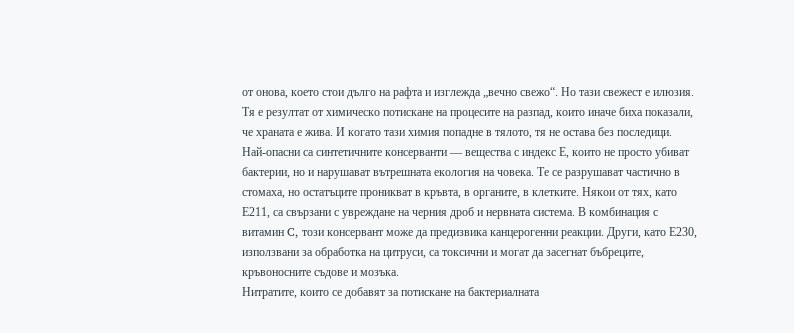от онова, което стои дълго на рафта и изглежда „вечно свежо“. Но тази свежест е илюзия. Тя е резултат от химическо потискане на процесите на разпад, които иначе биха показали, че храната е жива. И когато тази химия попадне в тялото, тя не остава без последици.
Най-опасни са синтетичните консерванти — вещества с индекс Е, които не просто убиват бактерии, но и нарушават вътрешната екология на човека. Те се разрушават частично в стомаха, но остатъците проникват в кръвта, в органите, в клетките. Някои от тях, като Е211, са свързани с увреждане на черния дроб и нервната система. В комбинация с витамин C, този консервант може да предизвика канцерогенни реакции. Други, като Е230, използвани за обработка на цитруси, са токсични и могат да засегнат бъбреците, кръвоносните съдове и мозъка.
Нитратите, които се добавят за потискане на бактериалната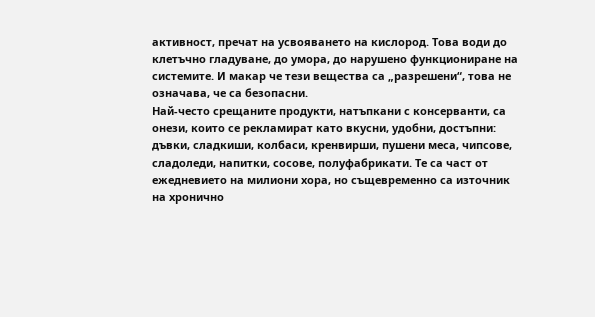активност, пречат на усвояването на кислород. Това води до клетъчно гладуване, до умора, до нарушено функциониране на системите. И макар че тези вещества са „разрешени“, това не означава, че са безопасни.
Най-често срещаните продукти, натъпкани с консерванти, са онези, които се рекламират като вкусни, удобни, достъпни: дъвки, сладкиши, колбаси, кренвирши, пушени меса, чипсове, сладоледи, напитки, сосове, полуфабрикати. Те са част от ежедневието на милиони хора, но същевременно са източник на хронично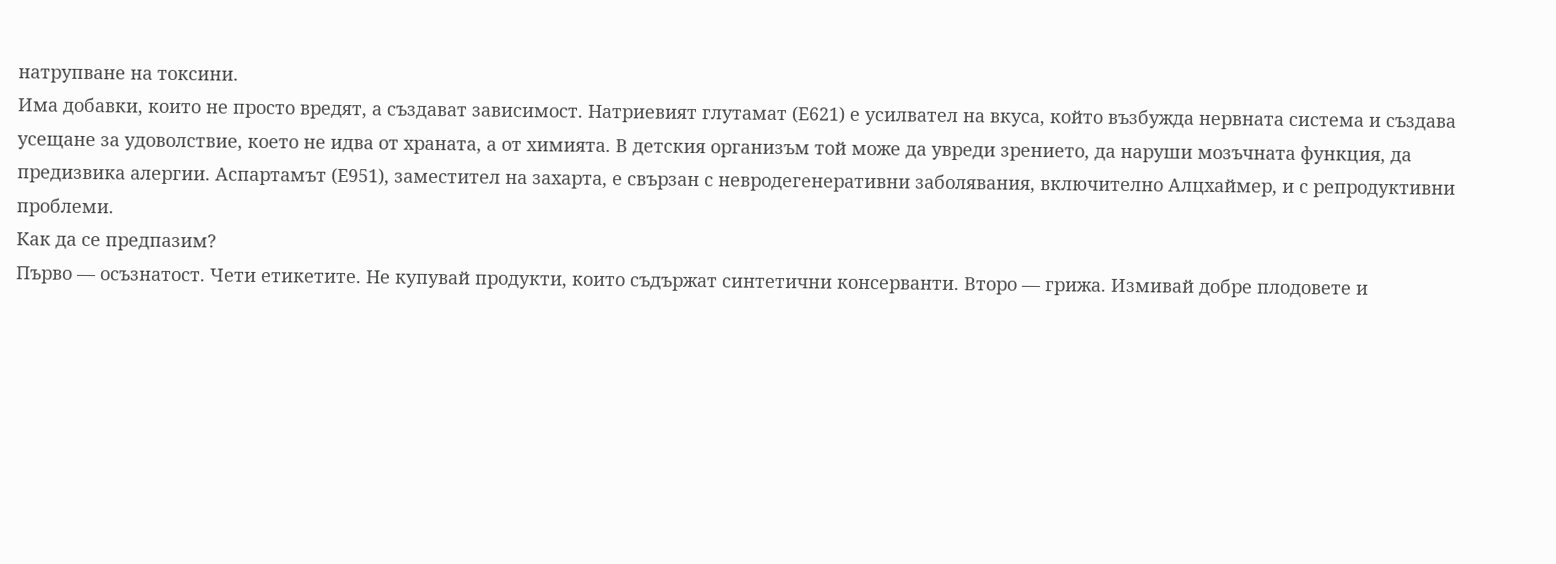натрупване на токсини.
Има добавки, които не просто вредят, а създават зависимост. Натриевият глутамат (Е621) е усилвател на вкуса, който възбужда нервната система и създава усещане за удоволствие, което не идва от храната, а от химията. В детския организъм той може да увреди зрението, да наруши мозъчната функция, да предизвика алергии. Аспартамът (Е951), заместител на захарта, е свързан с невродегенеративни заболявания, включително Алцхаймер, и с репродуктивни проблеми.
Как да се предпазим?
Първо — осъзнатост. Чети етикетите. Не купувай продукти, които съдържат синтетични консерванти. Второ — грижа. Измивай добре плодовете и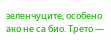зеленчуците, особено ако не са био. Трето —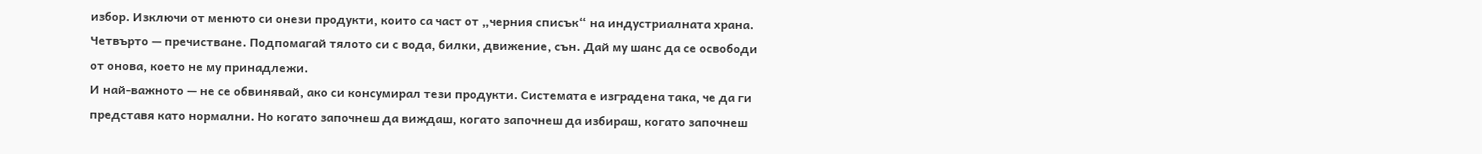избор. Изключи от менюто си онези продукти, които са част от „черния списък“ на индустриалната храна. Четвърто — пречистване. Подпомагай тялото си с вода, билки, движение, сън. Дай му шанс да се освободи от онова, което не му принадлежи.
И най-важното — не се обвинявай, ако си консумирал тези продукти. Системата е изградена така, че да ги представя като нормални. Но когато започнеш да виждаш, когато започнеш да избираш, когато започнеш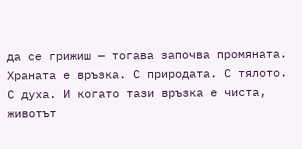да се грижиш — тогава започва промяната.
Храната е връзка. С природата. С тялото. С духа. И когато тази връзка е чиста, животът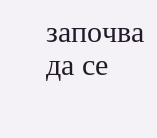започва да се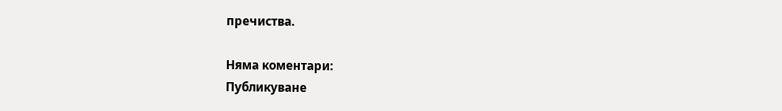пречиства.

Няма коментари:
Публикуване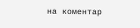на коментар